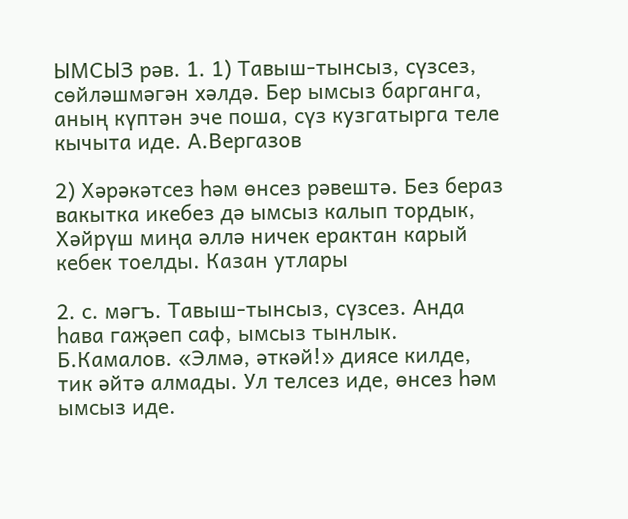ЫМСЫЗ рәв. 1. 1) Тавыш-тынсыз, сүзсез, сөйләшмәгән хәлдә. Бер ымсыз барганга, аның күптән эче поша, сүз кузгатырга теле кычыта иде. А.Вергазов

2) Хәрәкәтсез һәм өнсез рәвештә. Без бераз вакытка икебез дә ымсыз калып тордык, Хәйрүш миңа әллә ничек ерактан карый кебек тоелды. Казан утлары

2. с. мәгъ. Тавыш-тынсыз, сүзсез. Анда һава гаҗәеп саф, ымсыз тынлык. Б.Камалов. «Элмә, әткәй!» диясе килде, тик әйтә алмады. Ул телсез иде, өнсез һәм ымсыз иде.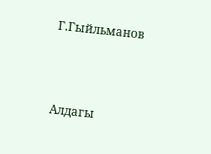Г.Гыйльманов



Алдагы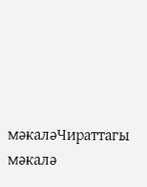мәкаләЧираттагы мәкалә